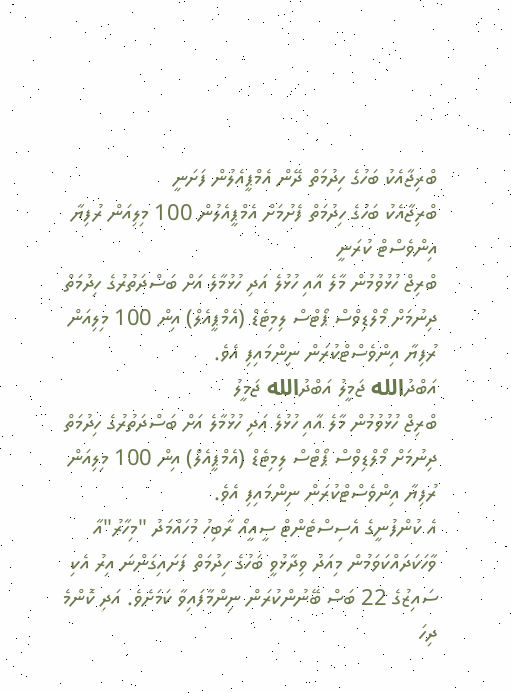ބްރިޖާއެކު ބަހުގެ ހިދުމަތް ދޭން އެމްޕީއެލުން ފަށަނީ
ބްރިޖާއެކު ބަހުގެ ހިދުމަތް ފެށުމަށް އެމްޕީއެލުން 100 މިލިއަން ރުފިޔާ އިންވެސްޓް ކުރަނީ
ބްރިޖް ހުޅުވުމުން މާލެ އާއި ހުޅުލެ އަދި ހުޅުމާލެ އަށް ބަސްދަތުރުގެ ހިދުމަތް ދިނުމަށް މޯލްޑިވްސް ޕޯޓްސް ލިމިޓެޑް (އެމްޕީއެލް) އިން 100 މިލިއަން ރުފިޔާ އިންވެސްޓްކުރަން ނިންމައިފި އެވެ.
އަބްދުالله ޖަމީލު އަބްދުالله ޖަމީލު
ބްރިޖް ހުޅުވުމުން މާލެ އާއި ހުޅުލެ އަދި ހުޅުމާލެ އަށް ބަސްދަތުރުގެ ހިދުމަތް ދިނުމަށް މޯލްޑިވްސް ޕޯޓްސް ލިމިޓެޑް (އެމްޕީއެލް) އިން 100 މިލިއަން ރުފިޔާ އިންވެސްޓްކުރަން ނިންމައިފި އެވެ.
އެ ކުންފުނީގެ އެސިސްޓެންޓް ސީއީއޯ ރާބިހު މުހައްމަދު "މިހާރު"އާ ވާހަކަދައްކަވަމުން މިއަދު ވިދާޅުވީ ބަހުގެ ހިދުމަތް ފަށައިގަންނަ އިރު އެކި ސައިޒުގެ 22 ބަސް ބޭނުންކުރަން ނިންމާފައިވާ ކަމަށެވެ. އަދި ކޮންމެ ދިހަ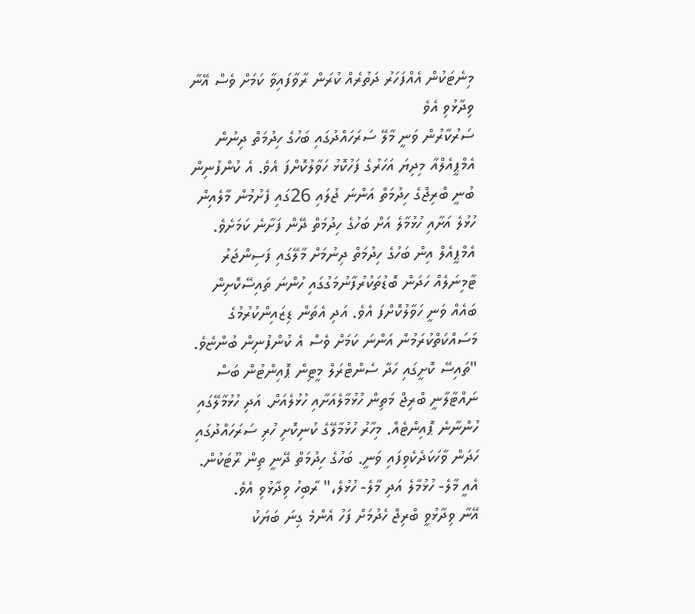މިނެޓަކުން އެއްފަހަރު ދަތުރެއް ކުރަން ރާވާފައިވާ ކަމަށް ވެސް އޭނާ ވިދާޅުވި އެވެ
ސަރުކާރުން ވަނީ މާލޭ ސަރަހައްދުގައި ބަހުގެ ހިދުމަތް ދިނުން އެމްޕީއެލްއާ މިދިޔަ އަހަރުގެ ފަހުކޮޅު ހަވާލުކޮށްފަ އެވެ. އެ ކުންފުނިން ބުނީ ބްރިޖްގެ ހިދުމަތް އަންނަ ޖުލައި 26ގައި ފެށުމުން މާލެއިން ހުޅުލެ އަށާއި ހުޅުމާލެ އަށް ބަހުގެ ހިދުމަތް ދޭން ފަށާނެ ކަމަށެވެ. އެމްޕީއެލް އިން ބަހުގެ ހިދުމަތް ދިނުމަށް މާލޭގައި ފަސިންޖަރު ޓާމިނަލެއް ހަދަން ބޮޑުތަކުރުފާނުމަގުގައި ހުންނަ ތައިސޭކޮށިން ބައެއް ވަނީ ހަވާލުކޮށްފަ އެވެ. އަދި އެތަން ޑިޒައިންކުރުމުގެ މަސައްކަތްކުރަމުން އަންނަ ކަމަށް ވެސް އެ ކުންފުނިން ބުންޏެވެ.
"ތައިސޭ ކޮށީގައި ހަދާ ސެންޓްރަލް މީޓިން ޕޮއިންޓުން ބަސް ނައްޓާލާނީ ބްރިޖް މަތިން ހުޅުމާލެއަށާއި ހުޅުލެއަށް. އަދި ހުޅުމާލޭގައި ހުންނާނެ ޕޮއިންޓެއް. މިހާރު ހުޅުމާލޭގެ ކުނިކޮށި ހުރި ސަރަހައްދުގައި ހަދަން ވާހަކަދެކެވިފައި ވަނީ. ބަހުގެ ހިދުމަތް ދޭނީ ތިން ރޫޓަކުން. އެއީ މާލެ- ހުޅުމާލެ އަދި މާލެ- ހުޅުލެ،" ރާބިހު ވިދާޅުވި އެވެ.
އޭނާ ވިދާޅުވީ ބްރިޖް ހެދުމަށް ފަހު އެންމެ ގިނަ ބަޔަކު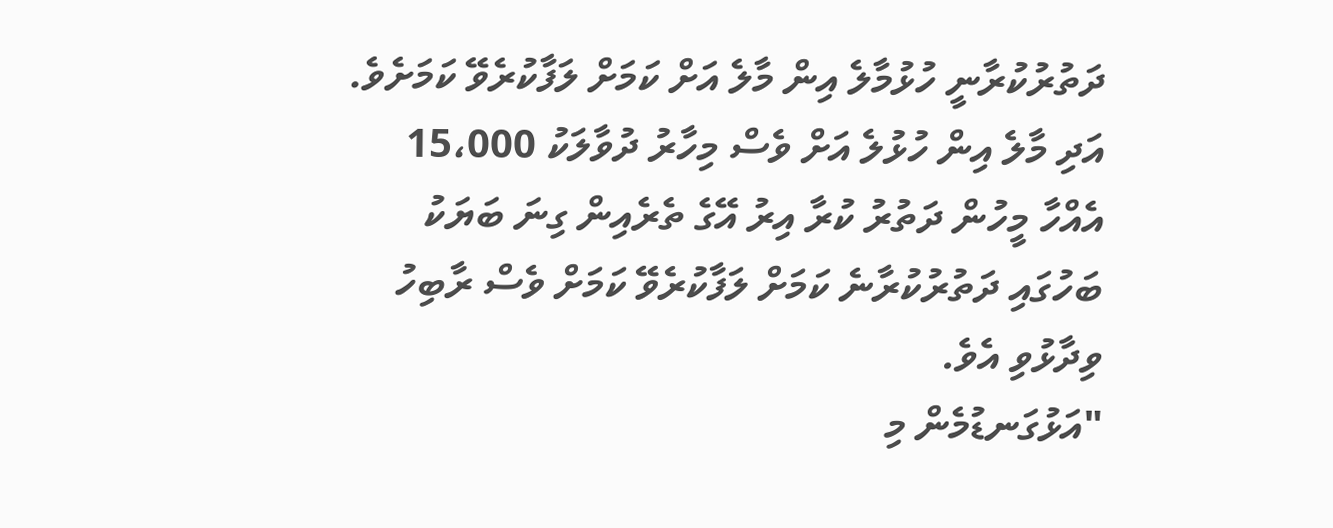ދަތުރުކުރާނީ ހުޅުމާލެ އިން މާލެ އަށް ކަމަށް ލަފާކުރެވޭ ކަމަށެވެ. އަދި މާލެ އިން ހުޅުލެ އަށް ވެސް މިހާރު ދުވާލަކު 15،000 އެއްހާ މީހުން ދަތުރު ކުރާ އިރު އޭގެ ތެރެއިން ގިނަ ބަޔަކު ބަހުގައި ދަތުރުކުރާނެ ކަމަށް ލަފާކުރެވޭ ކަމަށް ވެސް ރާބިހު ވިދާޅުވި އެވެ.
"އަޅުގަނޑުމެން މި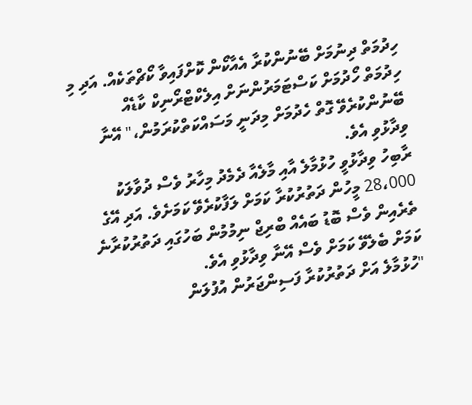ހިދުމަތް ދިނުމަށް ބޭނުންކުރާ އެއާކޯން ކޮށްފައިވާ ކޯޗްތަކެއް. އަދި މި ހިދުމަތް ހޯދުމަށް ކަސްޓަމަރުންނަށް އިލެކްޓްރޯނިކް ކާޑެއް ބޭނުންކުރެވޭ ގޮތް ހެދުމަށް މިދަނީ މަސައްކަތްކުރަމުން،" އޭނާ ވިދާޅުވި އެވެ.
ރާބިހު ވިދާޅުވީ ހުޅުމާލެ އާއި މާލެއާ ދެމެދު މިހާރު ވެސް ދުވާލަކު 28،000 މީހުން ދަތުރުކުރާ ކަމަށް ލަފާކުރެވޭ ކަމަށެވެ. އަދި އޭގެ ތެރެއިން ވެސް ބޮޑު ބައެއް ބްރިޖް ނިމުމުން ބަހުގައި ދަތުރުކުރާނެ ކަމަށް ބެލެވޭ ކަމަށް ވެސް އޭނާ ވިދާޅުވި އެވެ.
"ހުޅުމާލެ އަށް ދަތުރުކުރާ ފަސިންޖަރުން އުފުލަން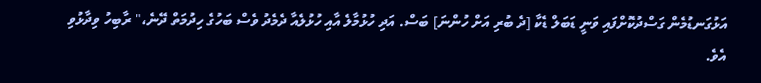އަޅުގަނޑުމެން ގަސްދުކޮށްފައި ވަނީ ޑަބަލް ޑެކާ [ދެ ބުރި އަށް ހުންނަ] ބަސް. އަދި ހުޅުމާލެ އާއި ހުޅުލެއާ ދެމެދު ވެސް ބަހުގެ ހިދުމަތް ދޭނެ،" ރާބިހު ވިދާޅުވި އެވެ.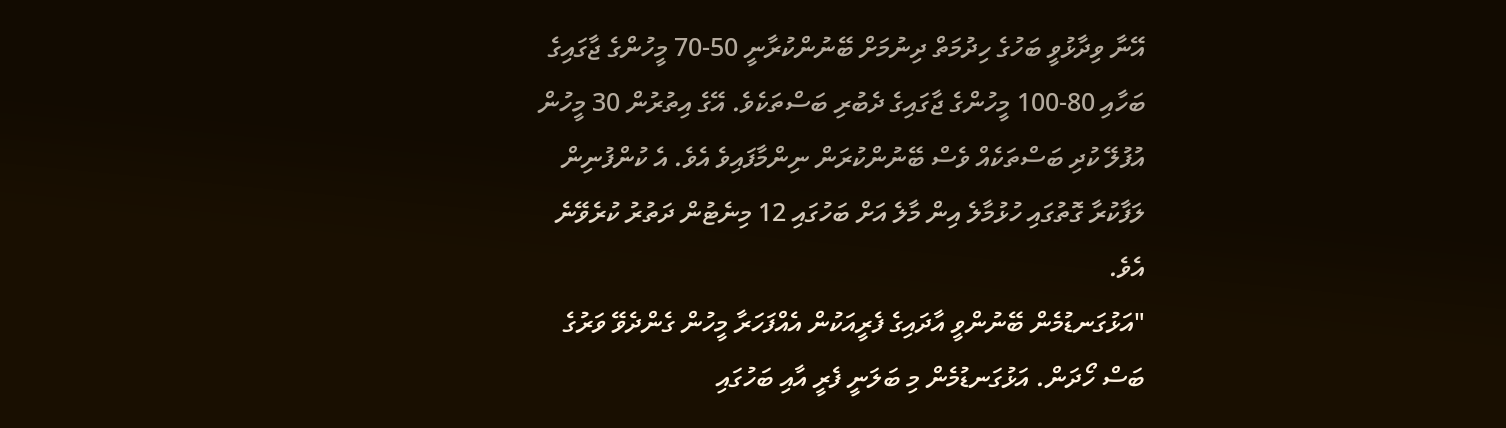އޭނާ ވިދާޅުވީ ބަހުގެ ހިދުމަތް ދިނުމަށް ބޭނުންކުރާނީ 50-70 މީހުންގެ ޖާގައިގެ ބަހާއި 80-100 މީހުންގެ ޖާގައިގެ ދެބުރި ބަސްތަކެވެ. އޭގެ އިތުރުން 30 މީހުން އުފުލޭ ކުދި ބަސްތަކެއް ވެސް ބޭނުންކުރަން ނިންމާފައިވެ އެވެ. އެ ކުންފުނިން ލަފާކުރާ ގޮތުގައި ހުޅުމާލެ އިން މާލެ އަށް ބަހުގައި 12 މިނެޓުން ދަތުރު ކުރެވޭނެ އެވެ.
"އަޅުގަނޑުމެން ބޭނުންވީ އާދައިގެ ފެރީއަކުން އެއްފަހަރާ މީހުން ގެންދެވޭ ވަރުގެ ބަސް ހޯދަން. އަޅުގަނޑުމެން މި ބަލަނީ ފެރީ އާއި ބަހުގައި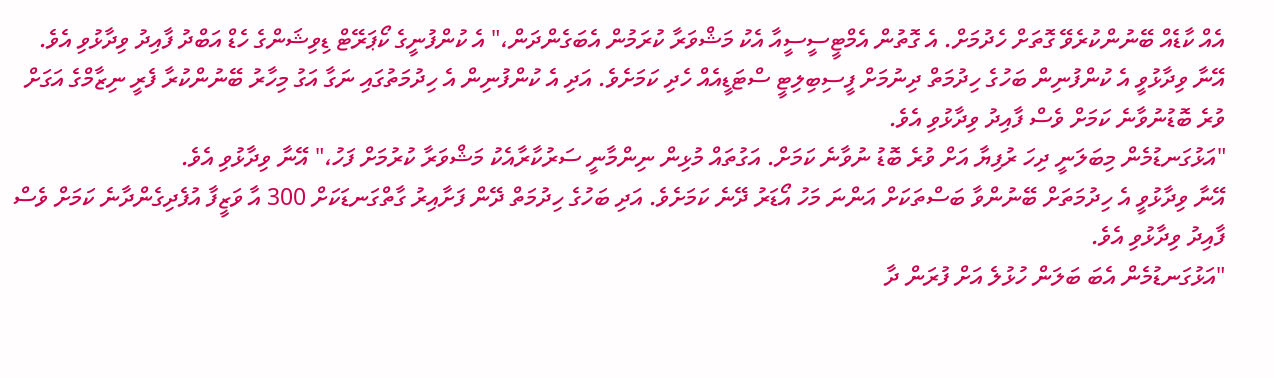އެއް ކާޑެއް ބޭނުންކުރެވޭ ގޮތަށް ހެދުމަށް. އެ ގޮތުން އެމްޓީސީސީއާ އެކު މަޝްވަރާ ކުރަމުން އެބަގެންދަން،" އެ ކުންފުނީގެ ކޯޕަރޭޓް ޑިވިޝަންގެ ހެޑް އަބްދު ފާއިދު ވިދާޅުވި އެވެ.
އޭނާ ވިދާޅުވީ އެ ކުންފުނިން ބަހުގެ ހިދުމަތް ދިނުމަށް ފީސިބިލިޓީ ސްޓަޑީއެއް ހެދި ކަމަށެވެ. އަދި އެ ކުންފުނިން އެ ހިދުމަތުގައި ނަގާ އަގު މިހާރު ބޭނުންކުރާ ފެރީ ނިޒާމްގެ އަގަށް ވުރެ ބޮޑުނުވާނެ ކަމަށް ވެސް ފާއިދު ވިދާޅުވި އެވެ.
"އަޅުގަނޑުމެން މިބަލަނީ ދިހަ ރުފިޔާ އަށް ވުރެ ބޮޑު ނުވާނެ ކަމަށް. އަގުތައް މުޅިން ނިންމާނީ ސަރުކާރާއެކު މަޝްވަރާ ކުރުމަށް ފަހު،" އޭނާ ވިދާޅުވި އެވެ.
އޭނާ ވިދާޅުވީ އެ ހިދުމަތަށް ބޭނުންވާ ބަސްތަކަށް އަންނަ މަހު އޯޑަރު ދޭނެ ކަމަށެވެ. އަދި ބަހުގެ ހިދުމަތް ދޭން ފަށާއިރު ގާތްގަނޑަކަށް 300 އާ ވަޒީފާ އުފެދިގެންދާނެ ކަމަށް ވެސް ފާއިދު ވިދާޅުވި އެވެ.
"އަޅުގަނޑުމެން އެބަ ބަލަން ހުޅުލެ އަށް ފުރަން ދާ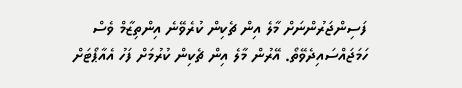ފަސިންޖަރުންނަށް މާލެ އިން ޗެކިން ކުރެވޭނެ އިންތިޒާމް ވެސް ހަމަޖައްސައިދެވޭތޯ. އޭރުން މާލެ އިން ޗެކިން ކުރުމަށް ފަހު އެއާޕޯޓަށް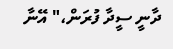ދާނީ ސީދާ ފުރަން،" އޭނާ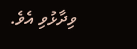ވިދާޅުވި އެވެ.